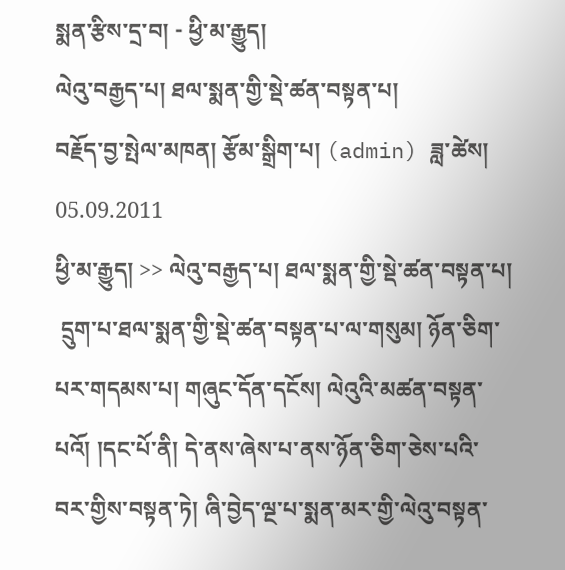སྨན་རྩིས་དྲ་བ། - ཕྱི་མ་རྒྱུད།
ལེའུ་བརྒྱད་པ། ཐལ་སྨན་གྱི་སྡེ་ཚན་བསྟན་པ།
བརྗོད་བྱ་སྤེལ་མཁན། རྩོམ་སྒྲིག་པ། (admin) ཟླ་ཚེས། 05.09.2011
ཕྱི་མ་རྒྱུད། >> ལེའུ་བརྒྱད་པ། ཐལ་སྨན་གྱི་སྡེ་ཚན་བསྟན་པ།
 དྲུག་པ་ཐལ་སྨན་གྱི་སྡེ་ཚན་བསྟན་པ་ལ་གསུམ། ཉོན་ཅིག་པར་གདམས་པ། གཞུང་དོན་དངོས། ལེའུའི་མཚན་བསྟན་པའོ། །དང་པོ་ནི། དེ་ནས་ཞེས་པ་ནས་ཉོན་ཅིག་ཅེས་པའི་བར་གྱིས་བསྟན་ཏེ། ཞི་བྱེད་ལྔ་པ་སྨན་མར་གྱི་ལེའུ་བསྟན་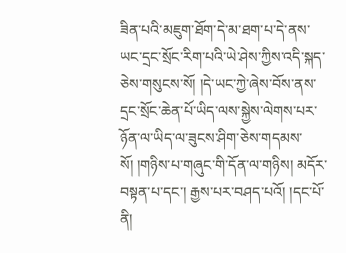ཟིན་པའི་མཇུག་ཐོག་དེ་མ་ཐག་པ་དེ་ནས་ཡང་དྲང་སྲོང་རིག་པའི་ཡེ་ཤེས་ཀྱིས་འདི་སྐད་ཅེས་གསུངས་སོ། །དེ་ཡང་ཀྱེ་ཞེས་བོས་ནས་དྲང་སྲོང་ཆེན་པོ་ཡིད་ལས་སྐྱེས་ལེགས་པར་ཉོན་ལ་ཡིད་ལ་ཟུངས་ཤིག་ཅེས་གདམས་སོ། །གཉིས་པ་གཞུང་གི་དོན་ལ་གཉིས། མདོར་བསྟན་པ་དང་། རྒྱས་པར་བཤད་པའོ། །དང་པོ་ནི།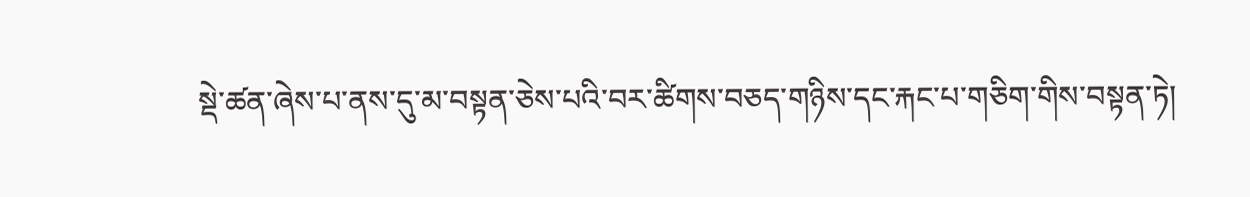སྡེ་ཚན་ཞེས་པ་ནས་དུ་མ་བསྟན་ཅེས་པའི་བར་ཚིགས་བཅད་གཉིས་དང་རྐང་པ་གཅིག་གིས་བསྟན་ཏེ།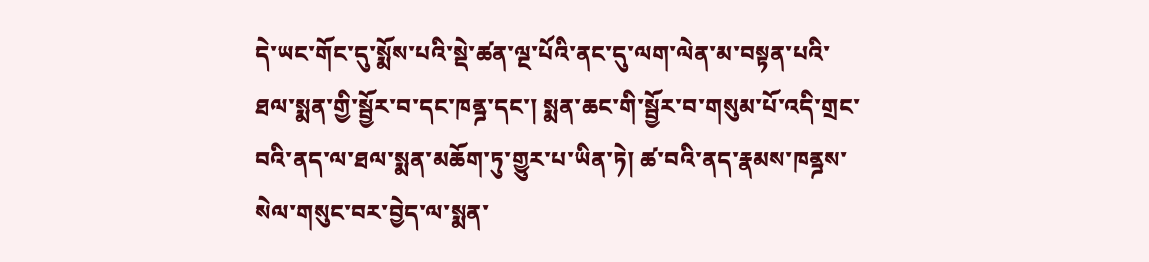དེ་ཡང་གོང་དུ་སྨོས་པའི་སྡེ་ཚན་ལྔ་པོའི་ནང་དུ་ལག་ལེན་མ་བསྟན་པའི་ཐལ་སྨན་གྱི་སྦྱོར་བ་དང་ཁནྜ་དང་། སྨན་ཆང་གི་སྦྱོར་བ་གསུམ་པོ་འདི་གྲང་བའི་ནད་ལ་ཐལ་སྨན་མཆོག་ཏུ་གྱུར་པ་ཡིན་ཏེ། ཚ་བའི་ནད་རྣམས་ཁནྜས་སེལ་གསུང་བར་བྱེད་ལ་སྨན་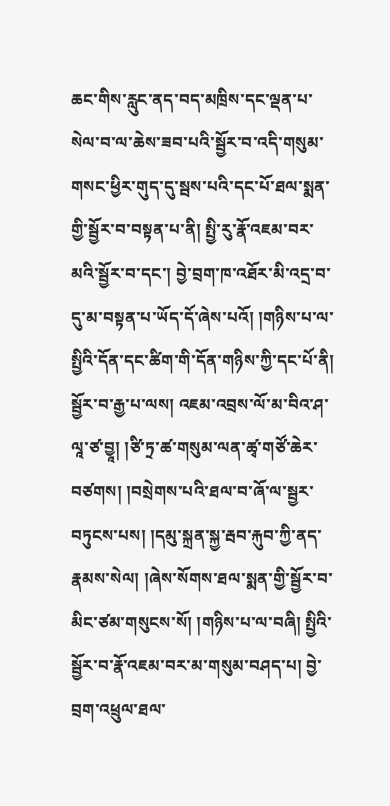ཆང་གིས་རླུང་ནད་བད་མཁྲིས་དང་ལྡན་པ་སེལ་བ་ལ་ཆེས་ཟབ་པའི་སྦྱོར་བ་འདི་གསུམ་གསང་ཕྱིར་གུད་དུ་སྦས་པའི་དང་པོ་ཐལ་སྨན་གྱི་སྦྱོར་བ་བསྟན་པ་ནི། སྤྱི་རུ་རྣོ་འཇམ་བར་མའི་སྦྱོར་བ་དང་། བྱེ་བྲག་ཁ་འཐོར་མི་འདྲ་བ་དུ་མ་བསྟན་པ་ཡོད་དོ་ཞེས་པའོ། །གཉིས་པ་ལ་སྤྱིའི་དོན་དང་ཚིག་གི་དོན་གཉིས་ཀྱི་དང་པོ་ནི། སྦྱོར་བ་རྒྱ་པ་ལས། འཇམ་འབྲས་ལོ་མ་བིའ་ཤ་ལཱ་ཙ་བྱཱ། །ཙི་ཏྲ་ཚ་གསུམ་ལན་ཚྭ་གཙོ་ཆེར་བཙགས། །བསྲེགས་པའི་ཐལ་བ་ཞོ་ལ་སྦྱར་བཏུངས་པས། །དམུ་སྐྲན་སྐྱ་རྦབ་རྐུབ་ཀྱི་ནད་རྣམས་སེལ། །ཞེས་སོགས་ཐལ་སྨན་གྱི་སྦྱོར་བ་མིང་ཙམ་གསུངས་སོ། །གཉིས་པ་ལ་བཞི། སྤྱིའི་སྦྱོར་བ་རྣོ་འཇམ་བར་མ་གསུམ་བཤད་པ། བྱེ་བྲག་འཕྲུལ་ཐལ་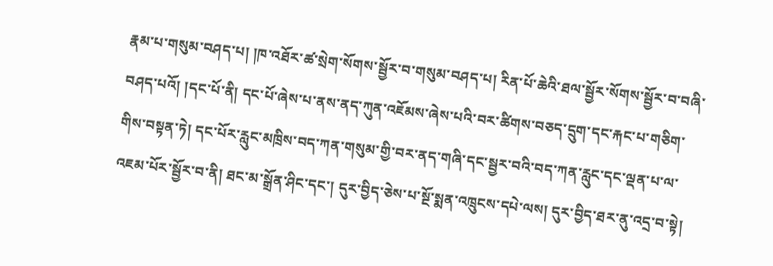རྣམ་པ་གསུམ་བཤད་པ། །ཁ་འཐོར་ཚ་སྲེག་སོགས་སྦྱོར་བ་གསུམ་བཤད་པ། རིན་པོ་ཆེའི་ཐལ་སྦྱོར་སོགས་སྦྱོར་བ་བཞི་བཤད་པའོ། །དང་པོ་ནི། དང་པོ་ཞེས་པ་ནས་ནད་ཀུན་འཇོམས་ཞེས་པའི་བར་ཚིགས་བཅད་དྲུག་དང་རྐང་པ་གཅིག་གིས་བསྟན་ཏེ། དང་པོར་རླུང་མཁྲིས་བད་ཀན་གསུམ་གྱི་བར་ནད་གཞི་དང་སྦྱར་བའི་བད་ཀན་རླུང་དང་ལྡན་པ་ལ་འཇམ་པོར་སྦྱོར་བ་ནི། ཐང་མ་སྒྲོན་ཤིང་དང་། དུར་བྱིད་ཅེས་པ་སྔོ་སྨན་འཁྲུངས་དཔེ་ལས། དུར་བྱིད་ཐར་ནུ་འདྲ་བ་སྟེ།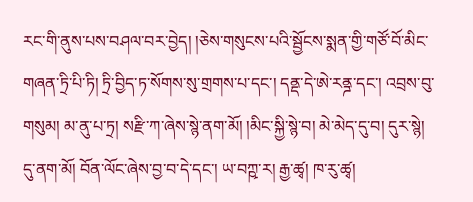རང་གི་ནུས་པས་བཤལ་བར་བྱེད། །ཅེས་གསུངས་པའི་སྦྱོངས་སྨན་གྱི་གཙོ་བོ་མིང་གཞན་ཏྲི་པི་ཏི། ཏྲི་བྱིད་ཏ་སོགས་སུ་གྲགས་པ་དང་། དནྡ་དེ་ཨེ་རནྜ་དང་། འབྲས་བུ་གསུམ། མ་ནུ་པ་ཏྲ། སརྫི་ཀ་ཞེས་སྙེ་ནག་མོ། །མིང་སྐྱི་སྙེ་བ། མེ་མེད་དུ་བ། དུར་སྙེ། དུ་ནག་མོ། བོན་ལོང་ཞེས་བྱ་བ་དེ་དང་། ཡ་བཀྵ་ར། རྒྱ་ཚྭ། ཁ་རུ་ཚྭ།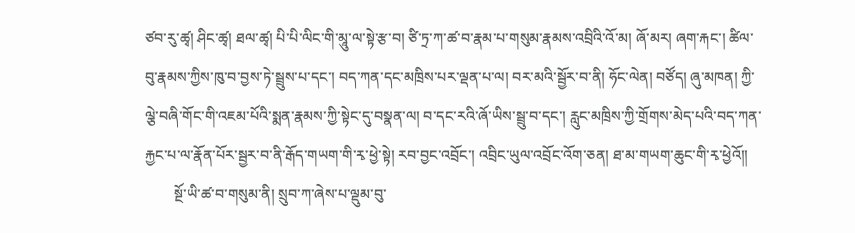ཙབ་རུ་ཚྭ། ཤིང་ཚྭ། ཐལ་ཚྭ། པི་པི་ལིང་གི་མཱུ་ལ་སྟེ་རྩ་བ། ཙི་ཏྲ་ཀ་ཚ་བ་རྣམ་པ་གསུམ་རྣམས་འབྲིའི་འོ་མ། ཞོ་མར། ཞག་རྐང་། ཚིལ་བུ་རྣམས་ཀྱིས་ཁུ་བ་བྱས་ཏེ་སྦྲུས་པ་དང་། བད་ཀན་དང་མཁྲིས་པར་ལྡན་པ་ལ། བར་མའི་སྦྱོར་བ་ནི། ཧོང་ལེན། བཙོད། ཞུ་མཁན། ཀྱི་ལྕེ་བཞི་གོང་གི་འཇམ་པོའི་སྨན་རྣམས་ཀྱི་སྟེང་དུ་བསྣན་ལ། བ་དང་རའི་ཞོ་ཡིས་སྦྲུ་བ་དང་། རླུང་མཁྲིས་ཀྱི་གྲོགས་མེད་པའི་བད་ཀན་རྐྱང་པ་ལ་རྣོན་པོར་སྦྱར་བ་ནི་རྒོད་གཡག་གི་རྭ་ཕྱེ་སྟེ། རབ་བྱང་འབྲོང་། འབྲིང་ཡུལ་འབྲོང་འོག་ཅན། ཐ་མ་གཡག་ཆུང་གི་རྭ་ཕྱེའོ།།
        སྔོ་ཡི་ཚ་བ་གསུམ་ནི། སྲུབ་ཀ་ཞེས་པ་ལྡུམ་བུ་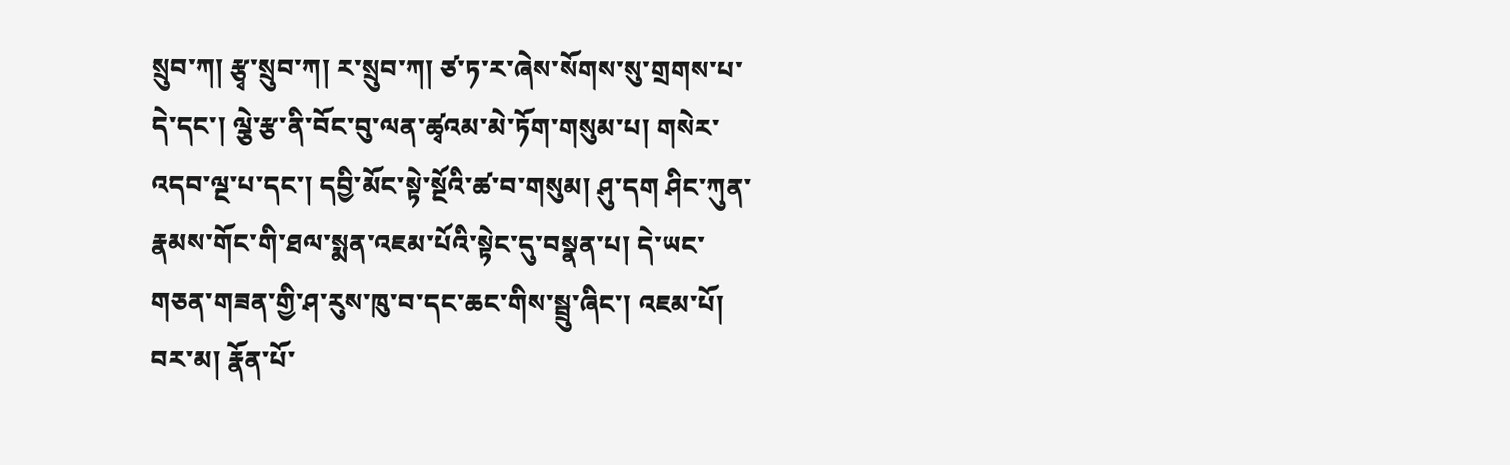སྲུབ་ཀ། རྩྭ་སྲུབ་ཀ། ར་སྲུབ་ཀ། ཙ་ཏ་ར་ཞེས་སོགས་སུ་གྲགས་པ་དེ་དང་། ལྕེ་རྩ་ནི་བོང་བུ་ལན་ཚྭའམ་མེ་ཏོག་གསུམ་པ། གསེར་འདབ་ལྔ་པ་དང་། དབྱི་མོང་སྟེ་སྔོའི་ཚ་བ་གསུམ། ཤུ་དག ཤིང་ཀུན་རྣམས་གོང་གི་ཐལ་སྨན་འཇམ་པོའི་སྟེང་དུ་བསྣན་པ། དེ་ཡང་གཅན་གཟན་གྱི་ཤ་རུས་ཁུ་བ་དང་ཆང་གིས་སྦྲུ་ཞིང་། འཇམ་པོ། བར་མ། རྣོན་པོ་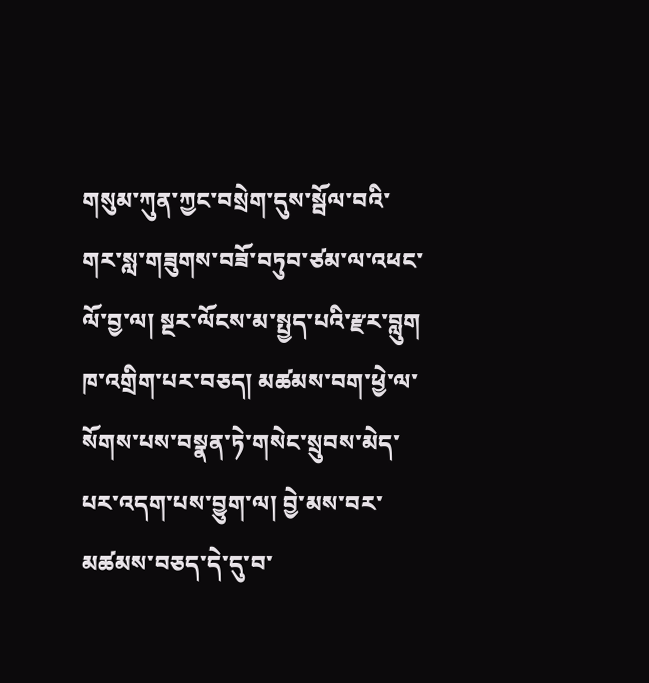གསུམ་ཀུན་ཀྱང་བསྲེག་དུས་སྦོལ་བའི་གར་སླ་གཟུགས་བཟོ་བཏུབ་ཙམ་ལ་འཕང་ལོ་བྱ་ལ། སྔར་ལོངས་མ་སྤྱད་པའི་རྫར་བླུག ཁ་འགྲིག་པར་བཅད། མཚམས་བག་ཕྱེ་ལ་སོགས་པས་བསྣན་ཏེ་གསེང་སྲུབས་མེད་པར་འདག་པས་བྱུག་ལ། བྱེ་མས་བར་མཚམས་བཅད་དེ་དུ་བ་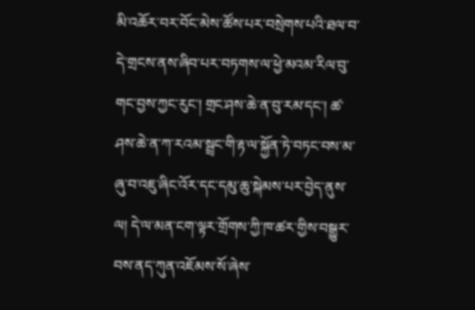མི་འཆོར་བར་བོང་མེས་ཚོས་པར་བསྲེགས་པའི་ཐལ་བ་དེ་གྲངས་ནས་ཞིབ་པར་བཏགས་ལ་ཕྱེ་མའམ་རིལ་བུ་གང་བྱས་ཀྱང་རུང་། གྲང་ཤས་ཆེ་ན་བུ་རམ་དང་། ཚ་ཤས་ཆེ་ན་ཀ་རའམ་སྦྲང་གི་རྟ་ལ་སྐྱོན་ཏེ་བཏང་བས་མ་ཞུ་བ་འཇུ་ཞིང་འོར་དང་དམུ་ཆུ་སྐེམས་པར་བྱེད་ནུས་ལ། དེ་ལ་མན་ངག་ལྟར་གྲོགས་ཀྱི་ཁ་ཚར་གྱིས་བསྒྱུར་བས་ནད་ཀུན་འཇོམས་སོ་ཞེས་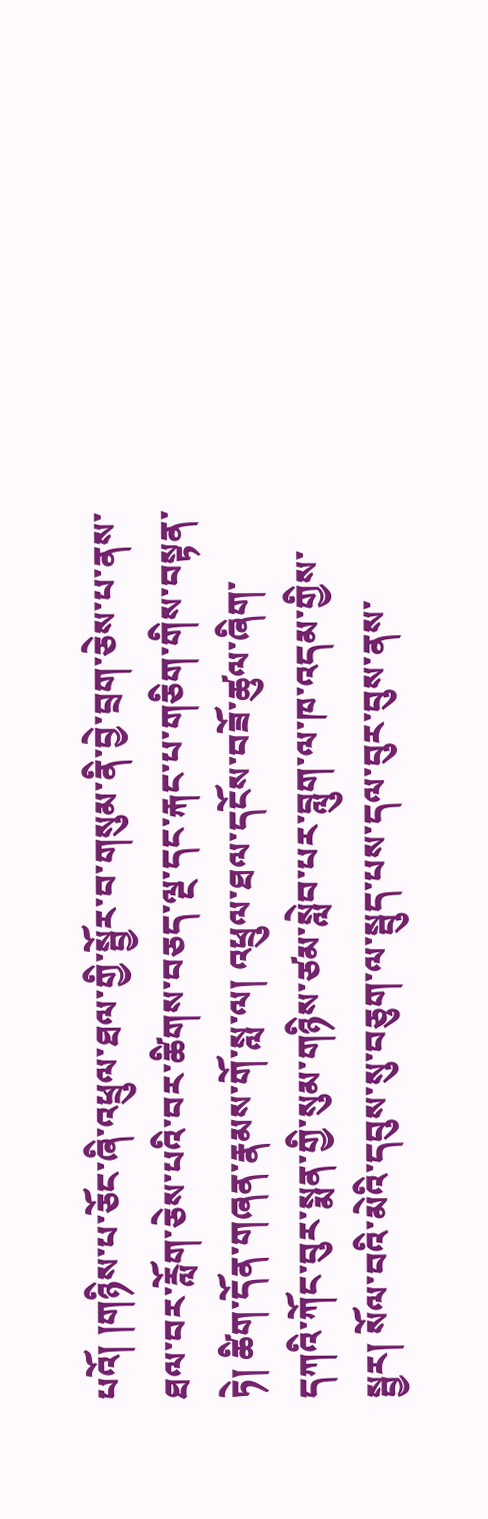པའོ། །གཉིས་པ་ཅོང་ཞི་འཕྲུལ་ཐལ་གྱི་སྦྱོར་བ་གསུམ་ནི་བྱེ་བྲག་ཅེས་པ་ནས་ཐལ་བར་རློག་ཅེས་པའི་བར་ཚིགས་བཅད་ལྔ་དང་རྐང་པ་གཅིག་གིས་བསྟན་ཏེ། ཚིག་དོན་གཞན་རྣམས་གོ་སླ་ལ། འཕྲུལ་ཐལ་དངོས་བཟོ་ཚུལ་ཞིག་དཀའི་ཀོང་བུར་སྨན་གྱི་སུམ་གཉིས་ཙམ་སླེབ་པར་བླུག་ལ་ཁ་འདམ་གྱིས་སྦྱར། སོལ་བའི་མེའི་དབུས་སུ་བཅུག་ལ་སྦུད་པས་དལ་བུར་བུས་ནས་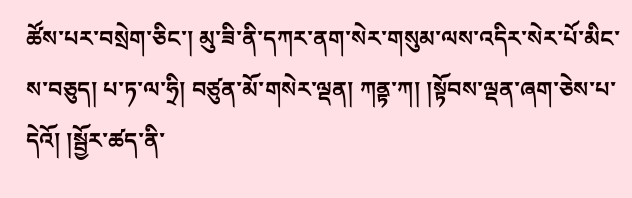ཚོས་པར་བསྲེག་ཅིང་། མུ་ཟི་ནི་དཀར་ནག་སེར་གསུམ་ལས་འདིར་སེར་པོ་མིང་ས་བཅུད། པ་ཏ་ལ་ཧྲི། བཙུན་མོ་གསེར་ལྡན། ཀནྟ་ཀ། །སྟོབས་ལྡན་ཞག་ཅེས་པ་དེའོ། །སྦྱོར་ཚད་ནི་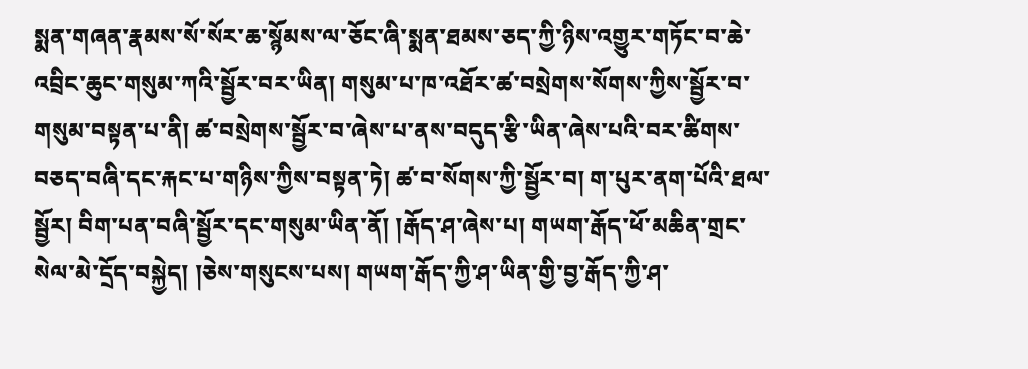སྨན་གཞན་རྣམས་སོ་སོར་ཆ་སྙོམས་ལ་ཅོང་ཞི་སྨན་ཐམས་ཅད་ཀྱི་ཉིས་འགྱུར་གཏོང་བ་ཆེ་འབྲིང་ཆུང་གསུམ་ཀའི་སྦྱོར་བར་ཡིན། གསུམ་པ་ཁ་འཐོར་ཚ་བསྲེགས་སོགས་ཀྱིས་སྦྱོར་བ་གསུམ་བསྟན་པ་ནི། ཚ་བསྲེགས་སྦྱོར་བ་ཞེས་པ་ནས་བདུད་རྩི་ཡིན་ཞེས་པའི་བར་ཚིགས་བཅད་བཞི་དང་རྐང་པ་གཉིས་ཀྱིས་བསྟན་ཏེ། ཚ་བ་སོགས་ཀྱི་སྦྱོར་བ། ག་པུར་ནག་པོའི་ཐལ་སྦྱོར། བིག་པན་བཞི་སྦྱོར་དང་གསུམ་ཡིན་ནོ། །རྒོད་ཤ་ཞེས་པ། གཡག་རྒོད་ཕོ་མཆིན་གྲང་སེལ་མེ་དྲོད་བསྐྱེད། །ཅེས་གསུངས་པས། གཡག་རྒོད་ཀྱི་ཤ་ཡིན་གྱི་བྱ་རྒོད་ཀྱི་ཤ་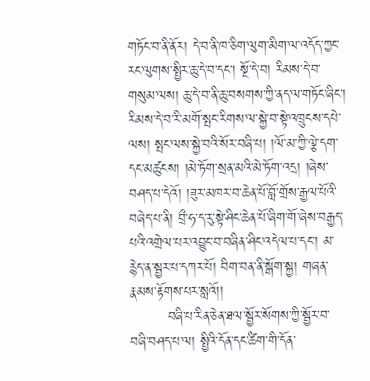གཏོང་བ་ནི་ནོར། དེ་བ་ནི་ཁ་ཅིག་ལུག་མིག་ལ་འདོད་ཀྱང་རང་ལུགས་སྤྱིར་ཆུ་དེ་བ་དང་། སྔོ་དེ་བ། རིམས་དེ་བ་གསུམ་ལས། ཆུ་དེ་བ་ནི་ཆུ་བསགས་ཀྱི་ནད་ལ་གཏོང་ཞིང་། རིམས་དེ་བ་རི་མགོ་སྤང་རིགས་ལ་སྐྱེ་བ་སྟེ་འཁྲུངས་དཔེ་ལས། སྤང་ལས་སྐྱེ་བའི་སོར་བཞི་པ། །ལོ་མ་ཀྱི་ལྕེ་དག་དང་མཚུངས། །མེ་ཏོག་སྲན་མའི་མེ་ཏོག་འདྲ། །ཞེས་བཤད་པ་དེའོ། །ཟུར་མཁར་བ་ཆེན་པོ་བློ་གྲོས་རྒྱལ་པོའི་བཞེད་པ་ནི། བྲྀ་ཧ་ད་རུ་སྟེ་ཤིང་ཆེན་པོ་ཞིག་གོ་ཞེས་བརྒྱད་པའི་འགྲེལ་པར་འབྱུང་བ་བཞིན་ཤིང་འདེལ་པ་དང་། མ་རྙེད་ན་སྦྱར་པ་དཀར་པོ། བིག་བན་ནི་སྒོག་སྐྱ། གཞན་རྣམས་རྟོགས་པར་སླའོ།།
        བཞི་པ་རིན་ཅེན་ཐལ་སྦྱོར་སོགས་ཀྱི་སྦྱོར་བ་བཞི་བཤད་པ་ལ། སྤྱིའི་དོན་དང་ཚིག་གི་དོན་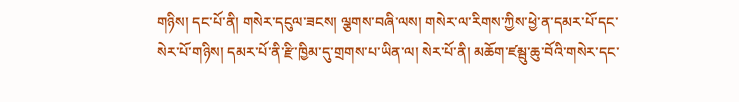གཉིས། དང་པོ་ནི། གསེར་དངུལ་ཟངས། ལྕགས་བཞི་ལས། གསེར་ལ་རིགས་ཀྱིས་ཕྱེ་ན་དམར་པོ་དང་སེར་པོ་གཉིས། དམར་པོ་ནི་རྫི་ཁྱིམ་དུ་གྲགས་པ་ཡིན་ལ། སེར་པོ་ནི། མཆོག་ཛམྦུ་ཆུ་བོའི་གསེར་དང་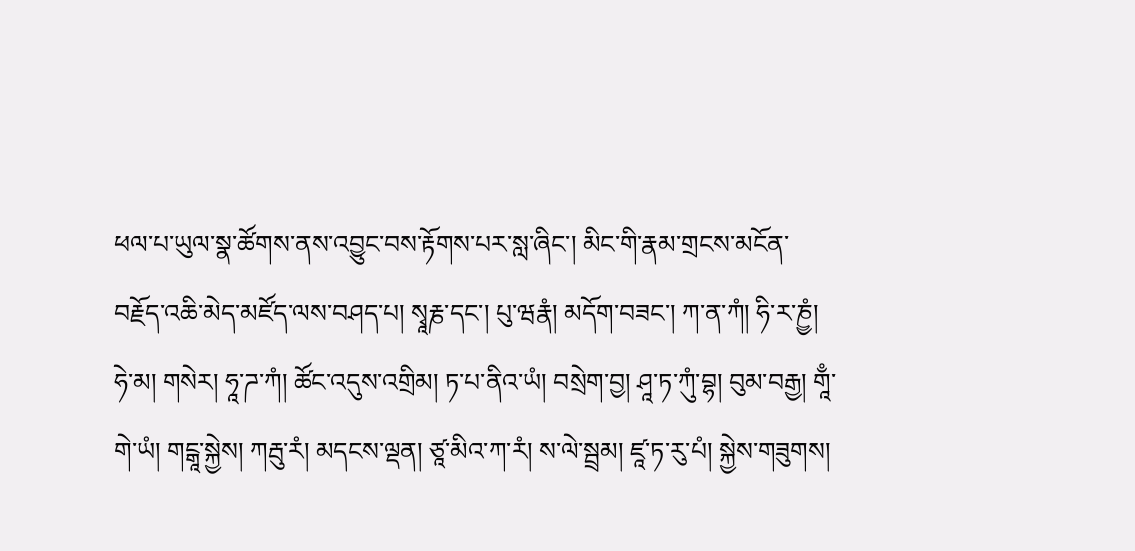ཕལ་པ་ཡུལ་སྣ་ཚོགས་ནས་འབྱུང་བས་རྟོགས་པར་སླ་ཞིང་། མིང་གི་རྣམ་གྲངས་མངོན་བརྗོད་འཆི་མེད་མཛོད་ལས་བཤད་པ། སྭཱརྞ་དང་། པུ་ཝརྣཾ། མདོག་བཟང་། ཀ་ན་ཀཾ། ཧི་ར་ཎྱཾ། ཧེ་མ། གསེར། ཧཱ་ཌ་ཀཾ། ཚོང་འདུས་འགྲིམ། ཏ་པ་ནིའ་ཡཾ། བསྲེག་བྱ། ཤཱ་ཏ་ཀུཾ་བྷ། བུམ་བརྒྱ། གཱྃ་གེ་ཡཾ། གངྒཱ་སྐྱེས། ཀརྦུ་རཾ། མདངས་ལྡན། ཙཱ་མིའ་ཀ་རཾ། ས་ལེ་སྦྲམ། ཛཱ་ཏ་རུ་པཾ། སྐྱེས་གཟུགས།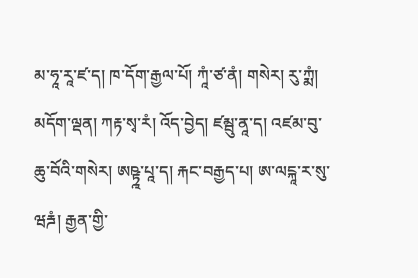མ་ཧཱ་རཱ་ཛ་ད། ཁ་དོག་རྒྱལ་པོ། ཀཱཾ་ཙ་ནཾ། གསེར། རུ་ཀྨཾ། མདོག་ལྡན། ཀརྟ་སྭ་རཾ། འོད་བྱེད། ཛམྦུ་ནཱ་ད། འཛམ་བུ་ཆུ་བོའི་གསེར། ཨཥྟྰ་པཱ་ད། རྐང་བརྒྱད་པ། ཨ་ལངྐཱ་ར་སུ་ཝརྜཾ། རྒྱན་གྱི་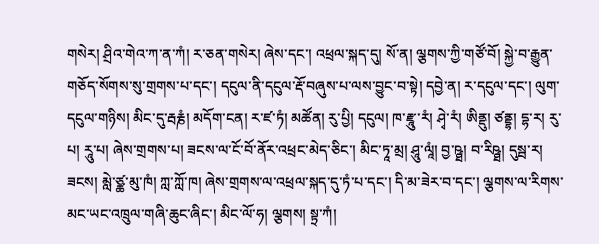གསེར། ཤྲིའ་གེའ་ཀ་ན་ཀཾ། ར་ཅན་གསེར། ཞེས་དང་། འཕྲལ་སྐད་དུ། སོ་ན། ལྕགས་ཀྱི་གཙོ་བོ། སྐྱེ་བ་རྒྱུན་གཅོད་སོགས་སུ་གྲགས་པ་དང་། དངུལ་ནི་དངུལ་རྡོ་བཞུས་པ་ལས་བྱུང་བ་སྟེ། དབྱེ་ན། ར་དངུལ་དང་། ལུག་དངུལ་གཉིས། མིང་དུ་རྦརྞཾ། མདོག་ངན། ར་ཛ་ཏཾ། མཚོན། རུ་པྱི། དངུལ། ཁ་རྫཱུ་རཾ། ཤྭེ་རཾ། ཨིནྡུ། ཙནྡྷ། དྷ་ར། རུ་པ། རཱུ་པ། ཞེས་གྲགས་པ། ཟངས་ལ་ངོ་བོ་ནོར་འཕྲང་མེད་ཅིང་། མིང་ཏཱ་མྲ། ཤཱུ་ལཱཾ། བྱ་ཥྠ། བ་རིཥྠ། དུསྦ་ར། ཟངས། མླེ་ཙྪ་མུ་ཁཾ། ཀླ་ཀློ་ཁ། ཞེས་གྲགས་ལ་འཕྲལ་སྐད་དུ་ཏཾ་པ་དང་། དི་མ་ཟེར་བ་དང་། ལྕགས་ལ་རིགས་མང་ཡང་འཁྲུལ་གཞི་ཆུང་ཞིང་། མིང་ལོ་ཧ། ལྕགས། སྟྲ་ཀཾ།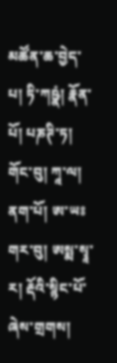མཚོན་ཆ་བྱེད་པ། ཏི་ཀཥྣཾ། རྣོན་པོ། པཎཊི་ཏ། གོང་བུ། ཀཱ་ལ། ནག་པོ། ཨ་ཡཿགར་བུ། ཨསྨ་སྭཱ་ར། རྡོའི་སྙིང་པོ་ཞེས་གྲགས།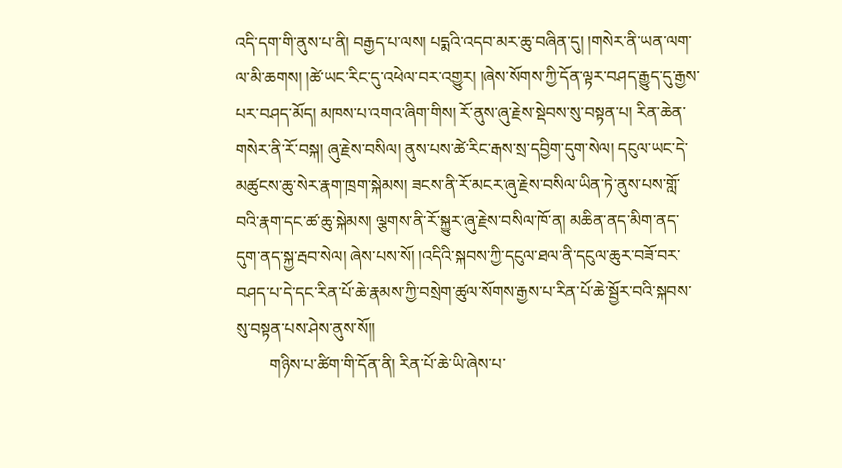འདི་དག་གི་ནུས་པ་ནི། བརྒྱད་པ་ལས། པདྨའི་འདབ་མར་ཆུ་བཞིན་དུ། །གསེར་ནི་ཡན་ལག་ལ་མི་ཆགས། །ཚེ་ཡང་རིང་དུ་འཕེལ་བར་འགྱུར། །ཞེས་སོགས་ཀྱི་དོན་ལྟར་བཤད་རྒྱུད་དུ་རྒྱས་པར་བཤད་མོད། མཁས་པ་འགའ་ཞིག་གིས། རོ་ནུས་ཞུ་རྗེས་སྡེབས་སུ་བསྟན་པ། རིན་ཆེན་གསེར་ནི་རོ་བསྐ། ཞུ་རྗེས་བསིལ། ནུས་པས་ཚེ་རིང་རྒས་སྲ་དབྱིག་དུག་སེལ། དངུལ་ཡང་དེ་མཚུངས་ཆུ་སེར་རྣག་ཁྲག་སྐེམས། ཟངས་ནི་རོ་མངར་ཞུ་རྗེས་བསིལ་ཡིན་ཏེ་ནུས་པས་གློ་བའི་རྣག་དང་ཚ་ཆུ་སྐེམས། ལྕགས་ནི་རོ་སྐྱུར་ཞུ་རྗེས་བསིལ་ཁོ་ན། མཆིན་ནད་མིག་ནད་དུག་ནད་སྐྱ་རྦབ་སེལ། ཞེས་པས་སོ། །འདིའི་སྐབས་ཀྱི་དངུལ་ཐལ་ནི་དངུལ་ཆུར་བཟོ་བར་བཤད་པ་དེ་དང་རིན་པོ་ཆེ་རྣམས་ཀྱི་བསྲེག་ཚུལ་སོགས་རྒྱས་པ་རིན་པོ་ཆེ་སྦྱོར་བའི་སྐབས་སུ་བསྟན་པས་ཤེས་ནུས་སོ།།
        གཉིས་པ་ཚིག་གི་དོན་ནི། རིན་པོ་ཆེ་ཡི་ཞེས་པ་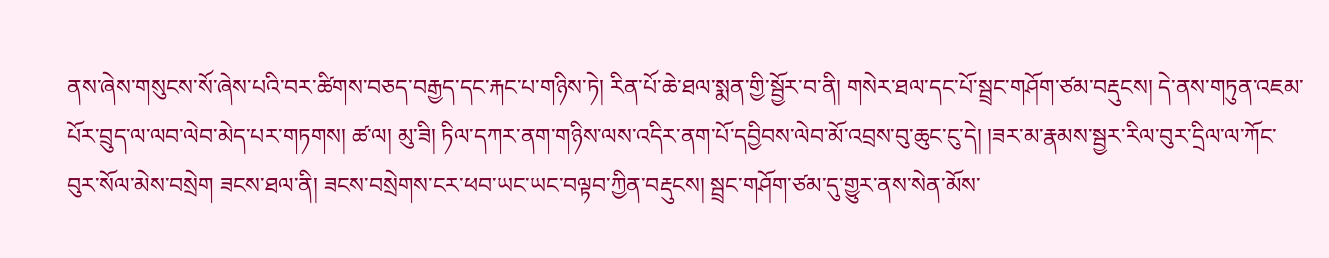ནས་ཞེས་གསུངས་སོ་ཞེས་པའི་བར་ཚིགས་བཅད་བརྒྱད་དང་རྐང་པ་གཉིས་ཏེ། རིན་པོ་ཆེ་ཐལ་སྨན་གྱི་སྦྱོར་བ་ནི། གསེར་ཐལ་དང་པོ་སྦྲང་གཤོག་ཙམ་བརྡུངས། དེ་ནས་གཏུན་འཇམ་པོར་བྲུད་ལ་ལབ་ལེབ་མེད་པར་གཏགས། ཚ་ལ། མུ་ཟི། ཏིལ་དཀར་ནག་གཉིས་ལས་འདིར་ནག་པོ་དབྱིབས་ལེབ་མོ་འབྲས་བུ་ཆུང་ངུ་དེ། །ཟར་མ་རྣམས་སྦྱར་རིལ་བུར་དྲིལ་ལ་ཀོང་བུར་སོལ་མེས་བསྲེག ཟངས་ཐལ་ནི། ཟངས་བསྲེགས་ངར་ཕབ་ཡང་ཡང་བལྟབ་ཀྱིན་བརྡུངས། སྦྲང་གཤོག་ཙམ་དུ་གྱུར་ནས་སེན་མོས་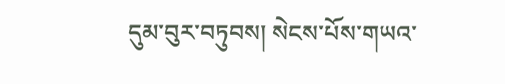དུམ་བུར་བཏུབས། སེངས་པོས་གཡའ་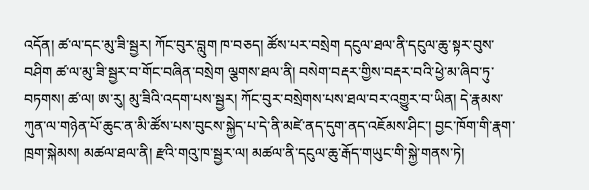འདོན། ཚ་ལ་དང་མུ་ཟི་སྦྱར། ཀོང་བུར་བླུག ཁ་བཅད། ཚོས་པར་བསྲེག དངུལ་ཐལ་ནི་དངུལ་ཆུ་སྟར་བུས་བཤིག ཚ་ལ་མུ་ཟི་སྦྱར་བ་གོང་བཞིན་བསྲེག ལྕགས་ཐལ་ནི། བསེག་བརྡར་གྱིས་བརྡར་བའི་ཕྱེ་མ་ཞིབ་ཏུ་བཏགས། ཚ་ལ། ཨ་རུ། མུ་ཟིའི་འདག་པས་སྦྱར། ཀོང་བུར་བསྲེགས་པས་ཐལ་བར་འགྱུར་བ་ཡིན། དེ་རྣམས་ཀུན་ལ་གཉེན་པོ་ཆུང་ན་མི་ཚོས་པས་བུངས་སྐྱེད་པ་དེ་ནི་མཛེ་ནད་དུག་ནད་འཇོམས་ཤིང་། བྱང་ཁོག་གི་རྣག་ཁྲག་སྐེམས། མཚལ་ཐལ་ནི། རྫའི་གའུ་ཁ་སྦྱར་ལ། མཚལ་ནི་དངུལ་ཆུ་རྒོད་གཡུང་གི་སྐྱེ་གནས་ཏེ།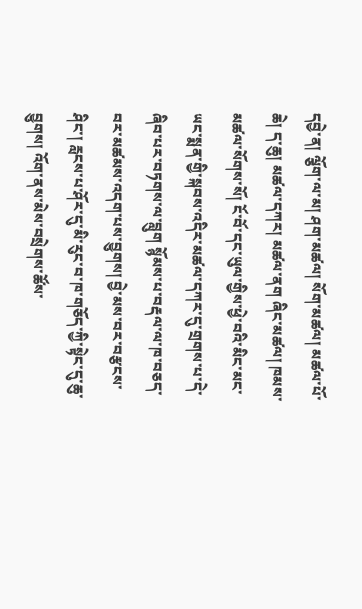དབྱེ་ན། ལྕོག་ལ་མ། ཤག་མཚལ། སོག་མཚལ། མཚལ་པོ་ཆེ། ད་ཆུ། མཚལ་དཀར། མཚལ་ནག ཞིང་མཚལ། ཁམས་མཚལ་སོགས་སོ། ངོ་བོ་དང་ཡུལ་གྱིས་ཕྱེ་བའི་མིང་མང་ཡང་སྨན་གྱི་སྐབས་འདིར་མཚལ་དཀར་དུ་གྲགས་པ་དེ་ཞིབ་པར་བཏགས་ལ་བླུག སྙོམས་པ་བརྡལ་ལ་ཁ་བཅད་བར་མཚམས་འདག་པས་བྱུགས། བྱེ་མས་བར་བརྩངས་ཤིང་། རླངས་པ་ཤོར་དུ་མི་རུང་བ་ཁ་གཅོད་ཀྱི་སྟེང་དུ་ཆུ་བྱུགས། འོག་ནས་མེས་བསྲེགས་ཚོས་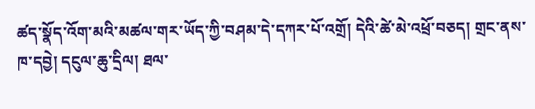ཚད་སྣོད་འོག་མའི་མཚལ་གར་ཡོད་ཀྱི་བཤམ་དེ་དཀར་པོ་འགྲོ། དེའི་ཚེ་མེ་འཕྲོ་བཅད། གྲང་ནས་ཁ་དབྱེ། དངུལ་ཆུ་དྲིལ། ཐལ་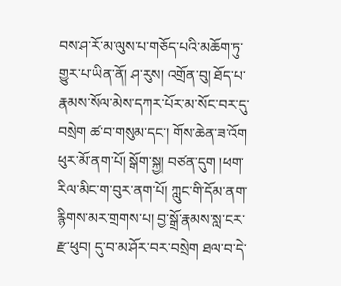བས་ཤ་རོ་མ་ལུས་པ་གཅོད་པའི་མཆོག་ཏུ་གྱུར་པ་ཡིན་ནོ། ཤ་རུས། འགྲོན་བུ། ཐོད་པ་རྣམས་སོལ་མེས་དཀར་པོར་མ་སོང་བར་དུ་བསྲེག ཚ་བ་གསུམ་དང་། གོས་ཆེན་ཟ་འོག ཕུར་མོ་ནག་པོ། སྒོག་སྐྱ། བཙན་དུག །ཕག་རིལ་མིང་ག་བུར་ནག་པོ། ཀླུང་གི་དོམ་ནག་རྙིགས་མར་གྲགས་པ། བྱ་སྒྲོ་རྣམས་སླ་ངར་རྫ་ཕུབ། དུ་བ་མ་ཤོར་བར་བསྲེག ཐལ་བ་དེ་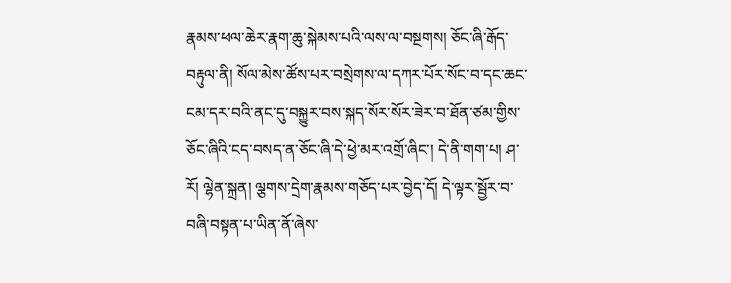རྣམས་ཕལ་ཆེར་རྣག་ཆུ་སྐེམས་པའི་ལས་ལ་བསྔགས། ཅོང་ཞི་རྒོད་བརྟུལ་ནི། སོལ་མེས་ཚོས་པར་བསྲེགས་ལ་དཀར་པོར་སོང་བ་དང་ཆང་ངམ་དར་བའི་ནང་དུ་བསྐྱུར་བས་སྐད་སོར་སོར་ཟེར་བ་ཐོན་ཙམ་གྱིས་ཅོང་ཞིའི་ངད་བསད་ན་ཅོང་ཞི་དེ་ཕྱེ་མར་འགྲོ་ཞིང་། དེ་ནི་གག་པ། ཤ་རོ། ལྷེན་སྐྲན། ལྕགས་དྲེག་རྣམས་གཅོད་པར་བྱེད་དོ། དེ་ལྟར་སྦྱོར་བ་བཞི་བསྟན་པ་ཡིན་ནོ་ཞེས་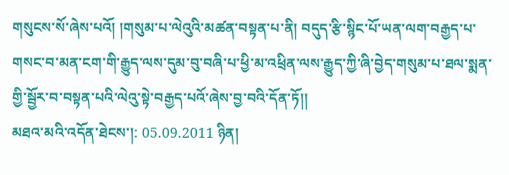གསུངས་སོ་ཞེས་པའོ། །གསུམ་པ་ལེའུའི་མཚན་བསྟན་པ་ནི། བདུད་རྩི་སྙིང་པོ་ཡན་ལག་བརྒྱད་པ་གསང་བ་མན་ངག་གི་རྒྱུད་ལས་དུམ་བུ་བཞི་པ་ཕྱི་མ་འཕྲིན་ལས་རྒྱུད་ཀྱི་ཞི་བྱེད་གསུམ་པ་ཐལ་སྨན་གྱི་སྦྱོར་བ་བསྟན་པའི་ལེའུ་སྟེ་བརྒྱད་པའོ་ཞེས་བྱ་བའི་དོན་ཏོ།།
མཐའ་མའི་འདོན་ཐེངས་།: 05.09.2011 ཉིན།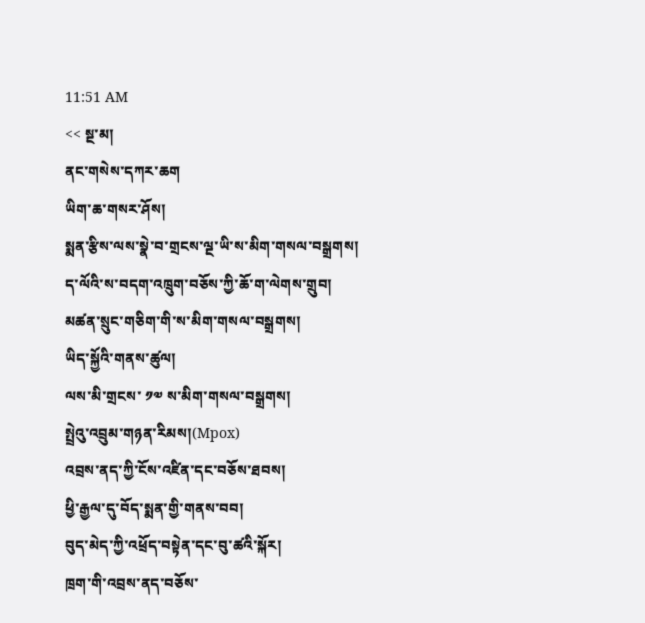11:51 AM
<< སྔ་མ།
ནང་གསེས་དཀར་ཆག
ཡིག་ཆ་གསར་ཤོས།
སྨན་རྩིས་ལས་སྣེ་བ་གྲངས་ལྔ་ཡི་ས་མིག་གསལ་བསྒྲགས།
ད་ལོའི་ས་བདག་འཁྲུག་བཅོས་ཀྱི་ཆོ་ག་ལེགས་གྲུབ།
མཚན་སྲུང་གཅིག་གི་ས་མིག་གསལ་བསྒྲགས།
ཡིད་སྐྱོའི་གནས་ཚུལ།
ལས་མི་གྲངས་ ༡༧ ས་མིག་གསལ་བསྒྲགས།
སྤྲེའུ་འབྲུམ་གཉན་རིམས།(Mpox)
འབྲས་ནད་ཀྱི་ངོས་འཛིན་དང་བཅོས་ཐབས།
ཕྱི་རྒྱལ་དུ་བོད་སྨན་གྱི་གནས་བབ།
བུད་མེད་ཀྱི་འཕྲོད་བསྟེན་དང་བུ་ཚའི་སྐོར།
ཁྲག་གི་འབྲས་ནད་བཅོས་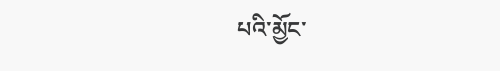པའི་མྱོང་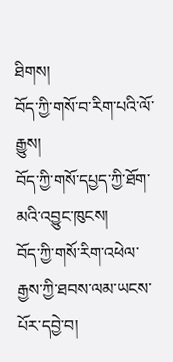ཐིགས།
བོད་ཀྱི་གསོ་བ་རིག་པའི་ལོ་རྒྱུས།
བོད་ཀྱི་གསོ་དཔྱད་ཀྱི་ཐོག་མའི་འབྱུང་ཁུངས།
བོད་ཀྱི་གསོ་རིག་འཕེལ་རྒྱས་ཀྱི་ཐབས་ལམ་ཡངས་པོར་དབྱེ་བ།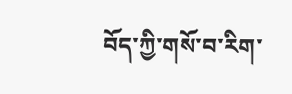བོད་ཀྱི་གསོ་བ་རིག་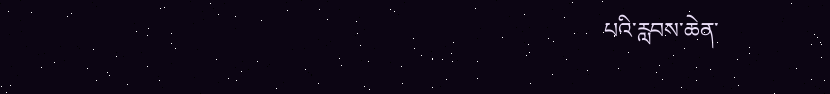པའི་རླབས་ཆེན་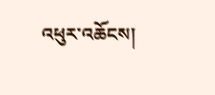འཕུར་འཆོངས།